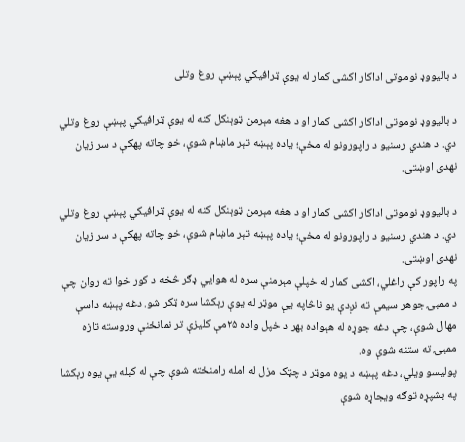د بالیووډ نوموتی اداکار اکشی کمار له یوې ټرافیکي پېښې روغ وتلی

د بالیووډ نوموتی اداکار اکشی کمار او د هغه مېرمن ټوېنکل کنه له یوې ټرافیکي پېښې روغ وتلي دي. د هندي رسنیو د راپورونو له مخې؛ یاده پېښه تېر ماښام شوې، خو چاته پهکې د سر زیان نهدی اوښتی.

د بالیووډ نوموتی اداکار اکشی کمار او د هغه مېرمن ټوېنکل کنه له یوې ټرافیکي پېښې روغ وتلي دي. د هندي رسنیو د راپورونو له مخې؛ یاده پېښه تېر ماښام شوې، خو چاته پهکې د سر زیان نهدی اوښتی.
په راپور کې راغلي، اکشی کمار له خپلې مېرمنې سره له هوایي ډګر څخه د کور خوا ته روان چې د ممبۍ جوهر سیمې ته نږدې یو ناڅاپه یې موټر له یوې رېکشا سره ټکر شو. دغه پېښه داسې مهال شوې، چې دغه جوړه له هېواده بهر د خپل واده ۲۵مې کلیزې تر نمانځنې وروسته تازه ممبۍ ته ستنه شوې وه.
پولیسو ویلي، دغه پېښه د یوه موټر د چټک مزل له امله رامنځته شوې چې له کبله یې یوه رېکشا په بشپړه توګه ویجاړه شوې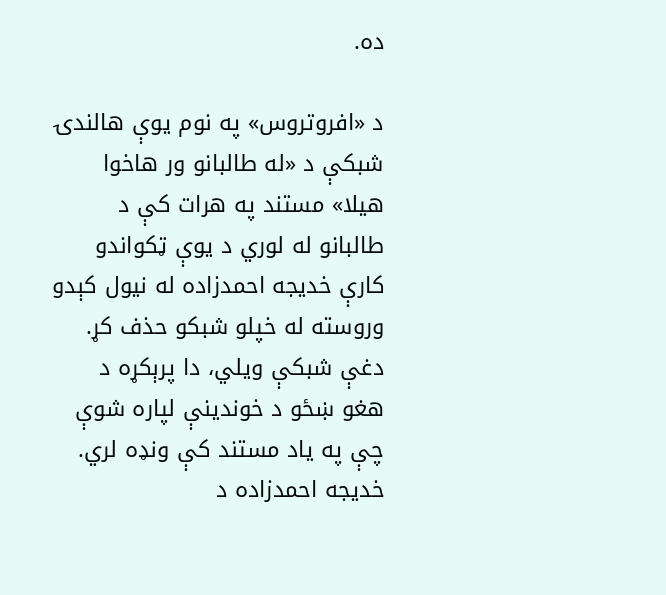ده.

د «افروتروس» په نوم یوې هالندۍ شبکې د «له طالبانو ور هاخوا هیلا» مستند په هرات کې د طالبانو له لوري د یوې ټکواندو کارې خدیجه احمدزاده له نیول کېدو وروسته له خپلو شبکو حذف کړ. دغې شبکې ویلي، دا پرېکړه د هغو ښځو د خوندینې لپاره شوې چې په یاد مستند کې ونډه لري.
خدیجه احمدزاده د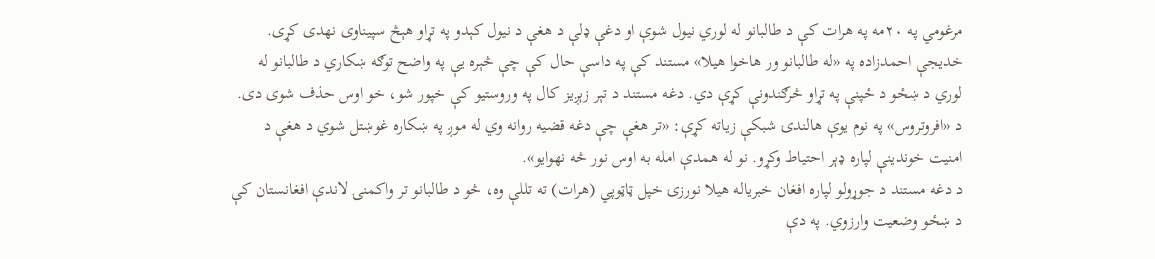مرغومي په ۲۰مه په هرات کې د طالبانو له لوري نیول شوې او دغې ډلې د هغې د نیول کېدو په تړاو هېڅ سپیناوی نهدی کړی.
خدیجې احمدزاده په «له طالبانو ور هاخوا هیلا» مستند کې په داسې حال کې چې څېره یې په واضح توګه ښکاري د طالبانو له لوري د ښځو د ځپنې په تړاو څرګندونې کړې دي. دغه مستند د تېر زېږیز کال په وروستیو کې خپور شو، خو اوس حذف شوی دی.
د «افروتروس» په نوم یوې هالندۍ شبکې زیاته کړې: «تر هغې چې دغه قضیه روانه وي له موږ په ښکاره غوښتل شوي د هغې د امنیت خوندینې لپاره ډېر احتیاط وکړو. نو له همدې امله به اوس نور څه نهوایو».
د دغه مستند د جوړولو لپاره افغان خبریاله هیلا نورزۍ خپل ټاټوپي (هرات) ته تللې وه، څو د طالبانو تر واکمنۍ لاندې افغانستان کې د ښځو وضعیت وارزوي. په دې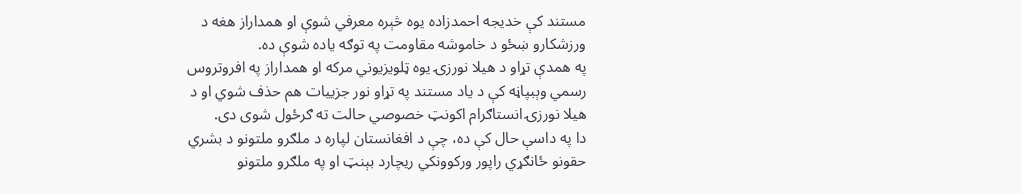مستند کې خدیجه احمدزاده یوه څېره معرفي شوې او همداراز هغه د ورزشکارو ښځو د خاموشه مقاومت په توګه یاده شوې ده.
په همدې تړاو د هیلا نورزۍ یوه ټلویزیوني مرکه او همداراز په افروتروس رسمي وېبپاڼه کې د یاد مستند په تړاو نور جزییات هم حذف شوي او د هیلا نورزۍ انستاګرام اکونټ خصوصي حالت ته ګرځول شوی دی.
دا په داسې حال کې ده، چې د افغانستان لپاره د ملګرو ملتونو د بشري حقونو ځانګړي راپور ورکوونکي ریچارد بېنټ او په ملګرو ملتونو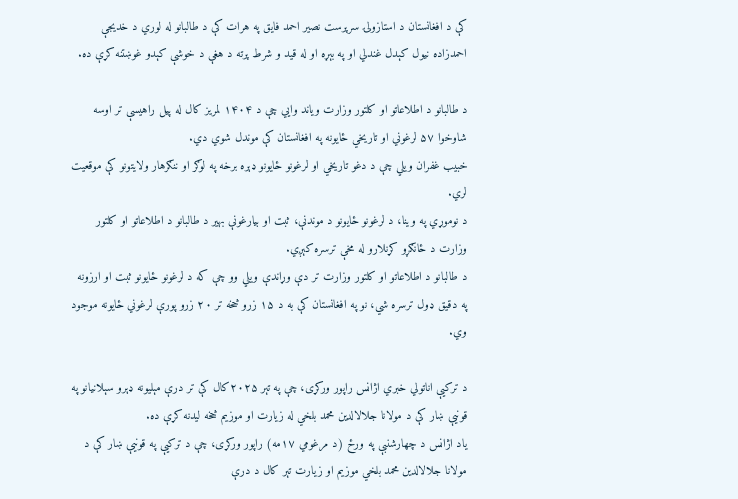کې د افغانستان د استازولۍ سرپرست نصیر احمد فایق په هرات کې د طالبانو له لوري د خدیجې احمدزاده نیول کېدل غندلي او په بېړه او له قید و شرط پرته د هغې د خوشې کېدو غوښتنه کړې ده.

د طالبانو د اطلاعاتو او کلتور وزارت ویاند وایي چې د ۱۴۰۴ لمریز کال له پیل راهیسې تر اوسه شاوخوا ۵۷ لرغوني او تاریخي ځایونه په افغانستان کې موندل شوي دي.
خبیب غفران ویلي چې د دغو تاریخي او لرغونو ځایونو ډېره برخه په لوګر او ننګرهار ولایتونو کې موقعیت لري.
د نوموړي په وینا، د لرغونو ځایونو د موندنې، ثبت او بیارغونې بهیر د طالبانو د اطلاعاتو او کلتور وزارت د ځانګړو کړنلارو له مخې ترسره کېږي.
د طالبانو د اطلاعاتو او کلتور وزارت تر دې وړاندې ویلي وو چې که د لرغونو ځایونو ثبت او ارزونه په دقیق ډول ترسره شي، نو په افغانستان کې به د ۱۵ زرو څخه تر ۲۰ زرو پورې لرغوني ځایونه موجود وي.

د ترکیې اناتولي خبري اژانس راپور ورکړی، چې په تېر ۲۰۲۵کال کې تر درې مېلیونه ډېرو سېلانیانو په قونیې ښار کې د مولانا جلالالدین محمد بلخي له زیارت او موزیم څخه لیدنه کړې ده.
یاد اژانس د چهارشنبې په ورځ (د مرغومي ۱۷مه) راپور ورکړی، چې د ترکیې په قونیې ښار کې د مولانا جلالالدین محمد بلخي موزیم او زیارت تېر کال د درې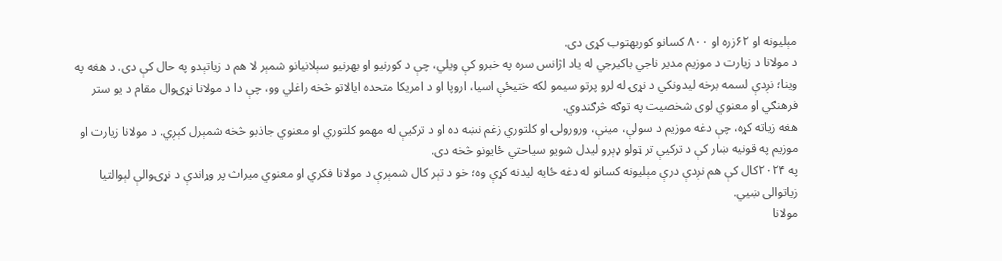مېلیونه او ۶۲زره او ۸۰۰ کسانو کوربهتوب کړی دی.
د مولانا د زیارت د موزیم مدیر ناجي باکيرجي له یاد اژانس سره په خبرو کې ویلي، چې د کورنیو او بهرنیو سېلانیانو شمېر لا هم د زیاتېدو په حال کې دی. د هغه په وینا؛ نږدې لسمه برخه لیدونکي د نړۍ له لرو پرتو سیمو لکه ختیځې اسیا، اروپا او د امریکا متحده ایالاتو څخه راغلي وو، چې دا د مولانا نړۍوال مقام د یو ستر فرهنګي او معنوي لوی شخصیت په توګه څرګندوي.
هغه زیاته کړه، چې دغه موزیم د سولې، مینې، ورورولۍ او کلتوري زغم نښه ده او د ترکیې له مهمو کلتوري او معنوي جاذبو څخه شمېرل کېږي. د مولانا زیارت او موزیم په قونیه ښار کې د ترکیې تر ټولو ډېرو لیدل شویو سیاحتي ځایونو څخه دی.
په ۲۰۲۴کال کې هم نږدې درې مېلیونه کسانو له دغه ځایه لیدنه کړې وه؛ خو د تېر کال شمېرې د مولانا فکري او معنوي میراث پر وړاندې د نړۍوالې لېوالتیا زیاتوالی ښيي.
مولانا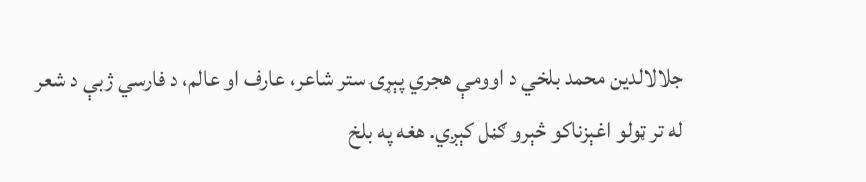جلالالدین محمد بلخي د اوومې هجري پېړۍ ستر شاعر، عارف او عالم، د فارسي ژبې د شعر له تر ټولو اغېزناکو څېرو ګڼل کېږي. هغه په بلخ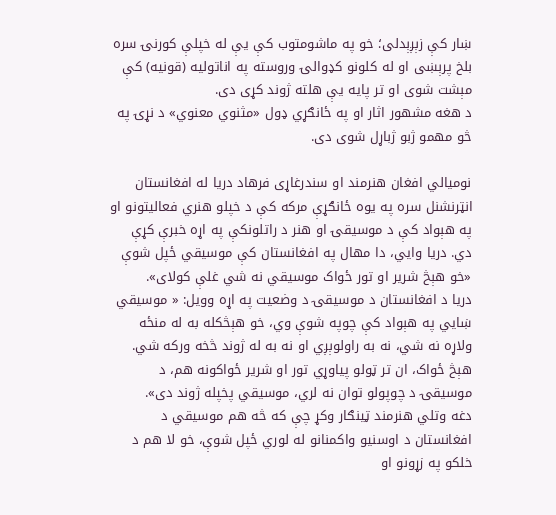ښار کې زېږېدلی؛ خو په ماشومتوب کې یې له خپلې کورنۍ سره بلخ پرېښی او له کلونو کډوالۍ وروسته په اناتولیه (قونیه) کې مېشت شوی او تر پایه یې هلته ژوند کړی دی.
د هغه مشهور اثار او په ځانګړي ډول «مثنوي معنوي» د نړۍ په څو مهمو ژبو ژباړل شوی دی.

نومیالي افغان هنرمند او سندرغاړی فرهاد دریا له افغانستان انټرنشنل سره په یوه ځانګړې مرکه کې د خپلو هنري فعالیتونو او په هېواد کې د موسیقۍ او هنر د راتلونکې په اړه خبرې کړې دي. دریا وايي، دا مهال په افغانستان کې موسیقي ځپل شوې «خو هېڅ شریر او تور ځواک موسیقي نه شي غلې کولای».
دریا د افغانستان د موسیقۍ د وضعیت په اړه وویل: « موسیقي ښايي په هېواد کې چوپه شوې وي، خو هېڅکله به له منځه ولاړه نه شي، نه به راولوېږي او نه به له ژوند څخه ورکه شي. هېڅ ځواک، ان تر ټولو پیاوړي تور او شریر ځواکونه هم، د موسیقۍ د چوپولو توان نه لري، موسیقي پخپله ژوند دی».
دغه وتلي هنرمند ټینګار وکړ چې که څه هم موسیقي د افغانستان د اوسنیو واکمنانو له لوري ځپل شوې، خو لا هم د خلکو په زړونو او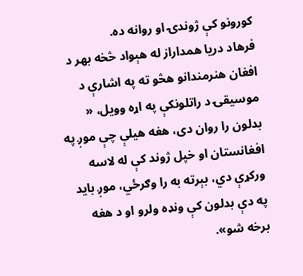کورونو کې ژوندۍ او روانه ده.
فرهاد دریا همداراز له هېواد څخه بهر د افغان هنرمندانو هڅو ته په اشارې د موسیقۍ د راتلونکې په اړه وویل، « بدلون را روان دی، هغه هیلې چې موږ په افغانستان او خپل ژوند کې له لاسه ورکړې دي، بېرته به را وګرځي، موږ باید په دې بدلون کې ونډه ولرو او د هغه برخه شو».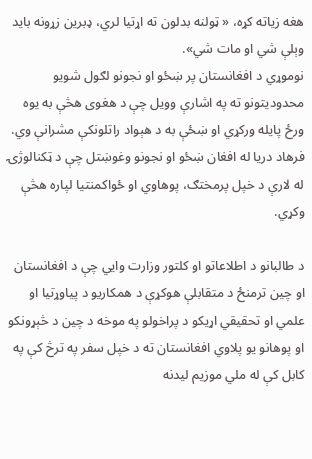هغه زیاته کړه، « ټولنه بدلون ته اړتیا لري، ډبرین زړونه باید وېلې شي او مات شي».
نوموړي د افغانستان پر ښځو او نجونو لګول شویو محدودیتونو ته په اشارې وویل چې د هغوی هڅې به یوه ورځ پایله ورکړي او ښځې به د هېواد راتلونکې مشرانې وي.
فرهاد دریا له افغان ښځو او نجونو وغوښتل چې د ټکنالوژۍ له لارې د خپل پرمختګ، پوهاوي او ځواکمنتیا لپاره هڅې وکړي.

د طالبانو د اطلاعاتو او کلتور وزارت وایي چې د افغانستان او چین ترمنځ د متقابلې هوکړې د همکاریو د پیاوړتیا او علمي او تحقیقي اړیکو د پراخولو په موخه د چین د څېړونکو او پوهانو یو پلاوي افغانستان ته د خپل سفر په ترڅ کې په کابل کې له ملي موزیم لیدنه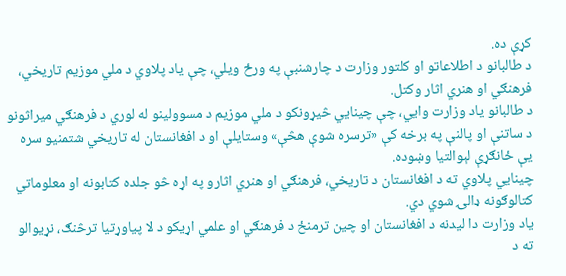کړې ده.
د طالبانو د اطلاعاتو او کلتور وزارت د چارشنبې په ورځ ویلي، چې یاد پلاوي د ملي موزیم تاریخي، فرهنګي او هنري اثار وکتل.
د طالبانو یاد وزارت وايي، چې چینايي څیړونکو د ملي موزیم د مسوولینو له لوري د فرهنګي میراثونو د ساتنې او پالنې په برخه کې «ترسره شوې هڅې» وستایلې او د افغانستان له تاریخي شتمنیو سره یې ځانګړې لېوالتیا وښوده.
چینایي پلاوي ته د افغانستان د تاریخي، فرهنګي او هنري اثارو په اړه څو جلده کتابونه او معلوماتي کتالوګونه ډالۍ شوي دي.
یاد وزارت دا لیدنه د افغانستان او چین ترمنځ د فرهنګي او علمي اړیکو د لا پیاوړتیا ترڅنګ، نړیوالو ته د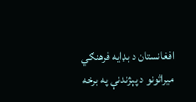افغانستان د بډایه فرهنګي میراثونو د پېژندنې په برخه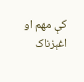کې مهم او اغېزناک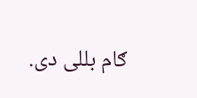ګام بللی دی.